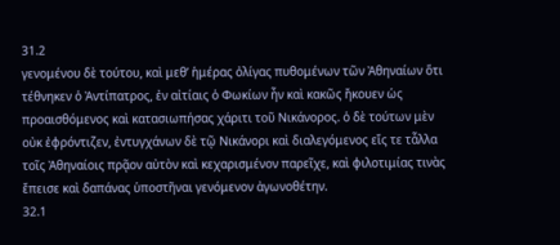31.2
γενομένου δὲ τούτου, καὶ μεθʼ ἡμέρας ὀλίγας πυθομένων τῶν Ἀθηναίων ὅτι τέθνηκεν ὁ Ἀντίπατρος, ἐν αἰτίαις ὁ Φωκίων ἦν καὶ κακῶς ἤκουεν ὡς προαισθόμενος καὶ κατασιωπήσας χάριτι τοῦ Νικάνορος. ὁ δὲ τούτων μὲν οὐκ ἐφρόντιζεν, ἐντυγχάνων δὲ τῷ Νικάνορι καὶ διαλεγόμενος εἴς τε τἆλλα τοῖς Ἀθηναίοις πρᾷον αὐτὸν καὶ κεχαρισμένον παρεῖχε, καὶ φιλοτιμίας τινὰς ἔπεισε καὶ δαπάνας ὑποστῆναι γενόμενον ἀγωνοθέτην.
32.1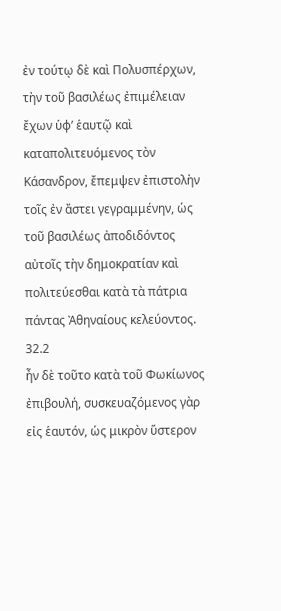ἐν τούτῳ δὲ καὶ Πολυσπέρχων, τὴν τοῦ βασιλέως ἐπιμέλειαν ἔχων ὑφʼ ἑαυτῷ καὶ καταπολιτευόμενος τὸν Κάσανδρον, ἔπεμψεν ἐπιστολὴν τοῖς ἐν ἄστει γεγραμμένην, ὡς τοῦ βασιλέως ἀποδιδόντος αὐτοῖς τὴν δημοκρατίαν καὶ πολιτεύεσθαι κατὰ τὰ πάτρια πάντας Ἀθηναίους κελεύοντος.
32.2
ἦν δὲ τοῦτο κατὰ τοῦ Φωκίωνος ἐπιβουλή, συσκευαζόμενος γὰρ εἰς ἑαυτόν, ὡς μικρὸν ὕστερον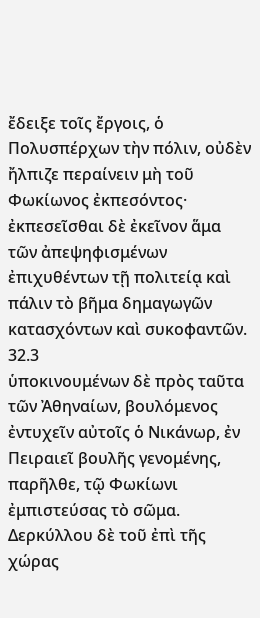ἔδειξε τοῖς ἔργοις, ὁ Πολυσπέρχων τὴν πόλιν, οὐδὲν ἤλπιζε περαίνειν μὴ τοῦ Φωκίωνος ἐκπεσόντος· ἐκπεσεῖσθαι δὲ ἐκεῖνον ἅμα τῶν ἀπεψηφισμένων ἐπιχυθέντων τῇ πολιτείᾳ καὶ πάλιν τὸ βῆμα δημαγωγῶν κατασχόντων καὶ συκοφαντῶν.
32.3
ὑποκινουμένων δὲ πρὸς ταῦτα τῶν Ἀθηναίων, βουλόμενος ἐντυχεῖν αὐτοῖς ὁ Νικάνωρ, ἐν Πειραιεῖ βουλῆς γενομένης, παρῆλθε, τῷ Φωκίωνι ἐμπιστεύσας τὸ σῶμα. Δερκύλλου δὲ τοῦ ἐπὶ τῆς χώρας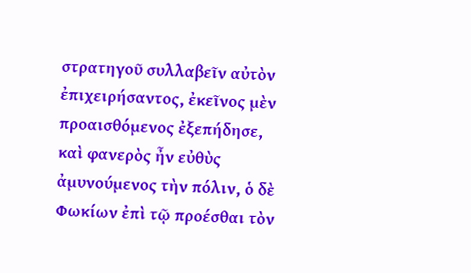στρατηγοῦ συλλαβεῖν αὐτὸν ἐπιχειρήσαντος, ἐκεῖνος μὲν προαισθόμενος ἐξεπήδησε, καὶ φανερὸς ἦν εὐθὺς ἀμυνούμενος τὴν πόλιν, ὁ δὲ Φωκίων ἐπὶ τῷ προέσθαι τὸν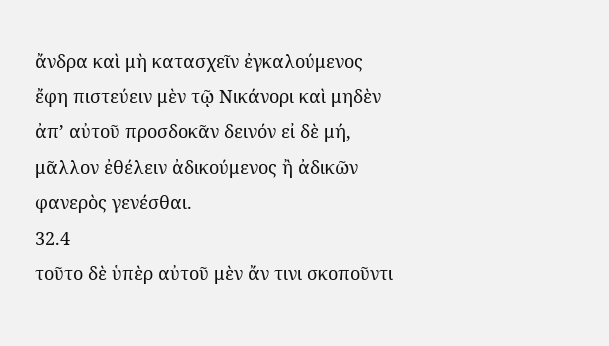ἄνδρα καὶ μὴ κατασχεῖν ἐγκαλούμενος ἔφη πιστεύειν μὲν τῷ Νικάνορι καὶ μηδὲν ἀπʼ αὐτοῦ προσδοκᾶν δεινόν εἰ δὲ μή, μᾶλλον ἐθέλειν ἀδικούμενος ἢ ἀδικῶν φανερὸς γενέσθαι.
32.4
τοῦτο δὲ ὑπὲρ αὐτοῦ μὲν ἄν τινι σκοποῦντι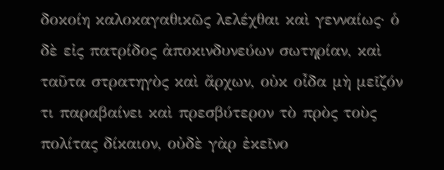δοκοίη καλοκαγαθικῶς λελέχθαι καὶ γενναίως· ὁ δὲ εἰς πατρίδος ἀποκινδυνεύων σωτηρίαν, καὶ ταῦτα στρατηγὸς καὶ ἄρχων, οὐκ οἶδα μὴ μεῖζόν τι παραβαίνει καὶ πρεσβύτερον τὸ πρὸς τοὺς πολίτας δίκαιον, οὐδὲ γὰρ ἐκεῖνο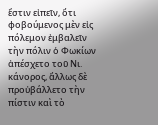ἔστιν εἰπεῖν, ὅτι φοβούμενος μὲν εἰς πόλεμον ἐμβαλεῖν τὴν πόλιν ὁ Φωκίων ἀπέσχετο τοῦ Νι. κάνορος, ἄλλως δὲ προὐβάλλετο τὴν πίστιν καὶ τὸ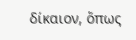δίκαιον, ὅπως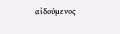αἰδούμενος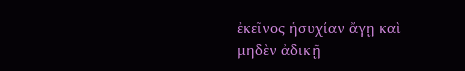ἐκεῖνος ἡσυχίαν ἄγῃ καὶ μηδὲν ἀδικῇ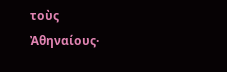τοὺς Ἀθηναίους·